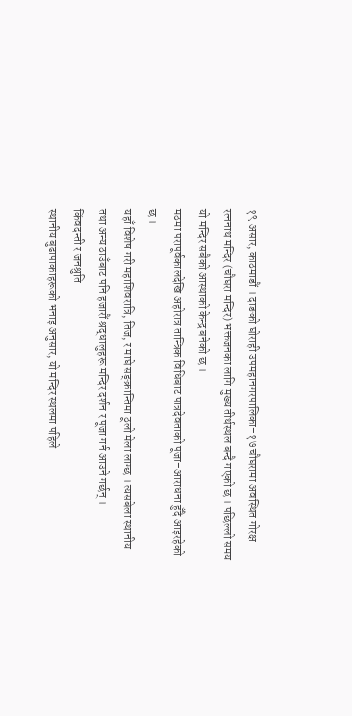१९ असार, काठमाडौं । दाङको घोराही उपमहानगरपालिका–१७ चौघरामा अवस्थित गोरक्ष रत्ननाथ मन्दिर (चौघरा मन्दिर) भक्तजनका लागि मुख्य तीर्थस्थल बन्दै गएको छ । पछिल्लो समय यो मन्दिर सबैको आस्थाको केन्द्र बनेको छ ।
मठमा परापूर्वकालदेखि अहोरात्र तान्त्रिक विधिबाट पात्रदेवताको पूजा–आराधना हुँदै आइरहेको छ ।
यहाँ विशेष गरी महाशिवरात्रि, तिज, र माघे सङ्क्रान्तिमा ठूलो मेला लाग्छ । त्यसबेला स्थानीय तथा अन्य ठाउँबाट पनि हजारौं श्रद्धालुहरू मन्दिर दर्शन र पूजा गर्न आउने गर्छन् ।
किंवदन्ती र जनश्रुति
स्थानीय बुढापाकाहरूको भनाइ अनुसार, यो मन्दिर स्थलमा पहिले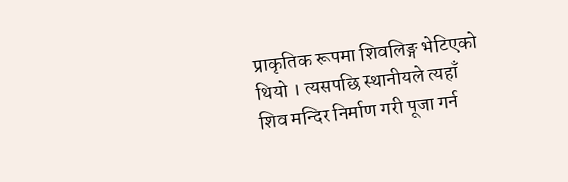प्राकृतिक रूपमा शिवलिङ्ग भेटिएको थियो । त्यसपछि स्थानीयले त्यहाँ शिव मन्दिर निर्माण गरी पूजा गर्न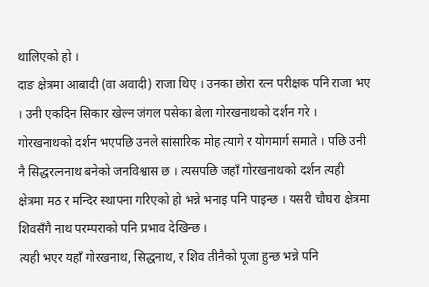थालिएको हो ।
दाङ क्षेत्रमा आबादी (वा अवादी) राजा थिए । उनका छोरा रत्न परीक्षक पनि राजा भए । उनी एकदिन सिकार खेल्न जंगल पसेका बेला गोरखनाथको दर्शन गरे । गोरखनाथको दर्शन भएपछि उनले सांसारिक मोह त्यागे र योगमार्ग समाते । पछि उनी नै सिद्धरत्ननाथ बनेको जनविश्वास छ । त्यसपछि जहाँ गोरखनाथको दर्शन त्यही क्षेत्रमा मठ र मन्दिर स्थापना गरिएको हो भन्ने भनाइ पनि पाइन्छ । यसरी चौघरा क्षेत्रमा शिवसँगै नाथ परम्पराको पनि प्रभाव देखिन्छ ।
त्यही भएर यहाँ गोरखनाथ, सिद्धनाथ, र शिव तीनैको पूजा हुन्छ भन्ने पनि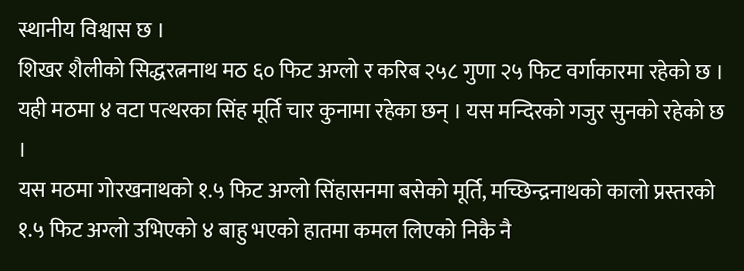स्थानीय विश्वास छ ।
शिखर शैलीको सिद्धरत्ननाथ मठ ६० फिट अग्लो र करिब २५८ गुणा २५ फिट वर्गाकारमा रहेको छ । यही मठमा ४ वटा पत्थरका सिंह मूर्ति चार कुनामा रहेका छन् । यस मन्दिरको गजुर सुनको रहेको छ ।
यस मठमा गोरखनाथको १.५ फिट अग्लो सिंहासनमा बसेको मूर्ति, मच्छिन्द्रनाथको कालो प्रस्तरको १.५ फिट अग्लो उभिएको ४ बाहु भएको हातमा कमल लिएको निकै नै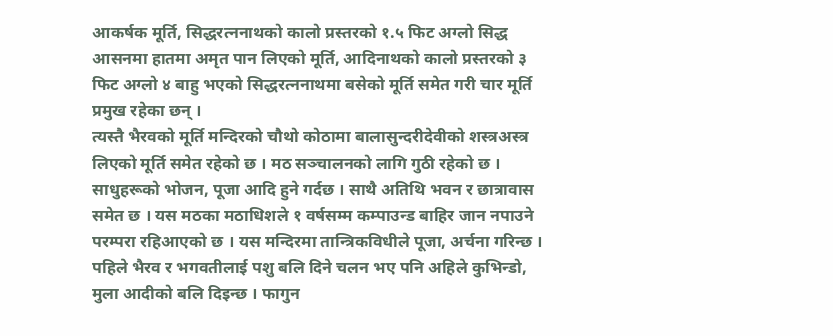आकर्षक मूर्ति, सिद्धरत्ननाथको कालो प्रस्तरको १.५ फिट अग्लो सिद्ध आसनमा हातमा अमृत पान लिएको मूर्ति, आदिनाथको कालो प्रस्तरको ३ फिट अग्लो ४ बाहु भएको सिद्धरत्ननाथमा बसेको मूर्ति समेत गरी चार मूर्ति प्रमुख रहेका छन् ।
त्यस्तै भैरवको मूर्ति मन्दिरको चौथो कोठामा बालासुन्दरीदेवीको शस्त्रअस्त्र लिएको मूर्ति समेत रहेको छ । मठ सञ्चालनको लागि गुठी रहेको छ । साधुहरूको भोजन, पूजा आदि हुने गर्दछ । साथै अतिथि भवन र छात्रावास समेत छ । यस मठका मठाधिशले १ वर्षसम्म कम्पाउन्ड बाहिर जान नपाउने परम्परा रहिआएको छ । यस मन्दिरमा तान्त्रिकविधीले पूजा, अर्चना गरिन्छ ।
पहिले भैरव र भगवतीलाई पशु बलि दिने चलन भए पनि अहिले कुभिन्डो, मुला आदीको बलि दिइन्छ । फागुन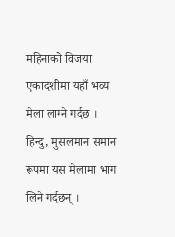महिनाको विजया एकादशीमा यहाँ भव्य मेला लाग्ने गर्दछ । हिन्दु, मुसलमान समान रूपमा यस मेलामा भाग लिने गर्दछन् ।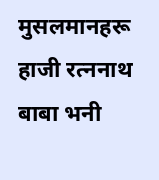मुसलमानहरू हाजी रत्ननाथ बाबा भनी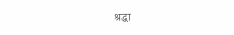श्रद्धा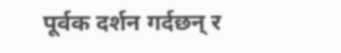पूर्वक दर्शन गर्दछन् र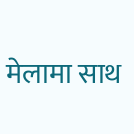मेलामा साथ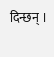दिन्छन् ।